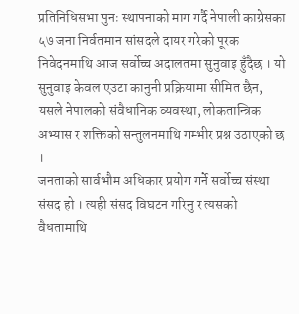प्रतिनिधिसभा पुनः स्थापनाको माग गर्दै नेपाली काग्रेसका ५७ जना निर्वतमान सांसदले दायर गरेको पूरक निवेदनमाथि आज सर्वोच्च अदालतमा सुनुवाइ हुँदैछ । यो सुनुवाइ केवल एउटा कानुनी प्रक्रियामा सीमित छैन, यसले नेपालको संवैधानिक व्यवस्था, लोकतान्त्रिक अभ्यास र शक्तिको सन्तुलनमाथि गम्भीर प्रश्न उठाएको छ ।
जनताको सार्वभौम अधिकार प्रयोग गर्ने सर्वोच्च संस्था संसद हो । त्यही संसद विघटन गरिनु र त्यसको वैधतामाथि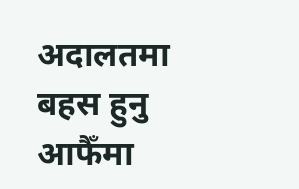अदालतमा बहस हुनु आफैँमा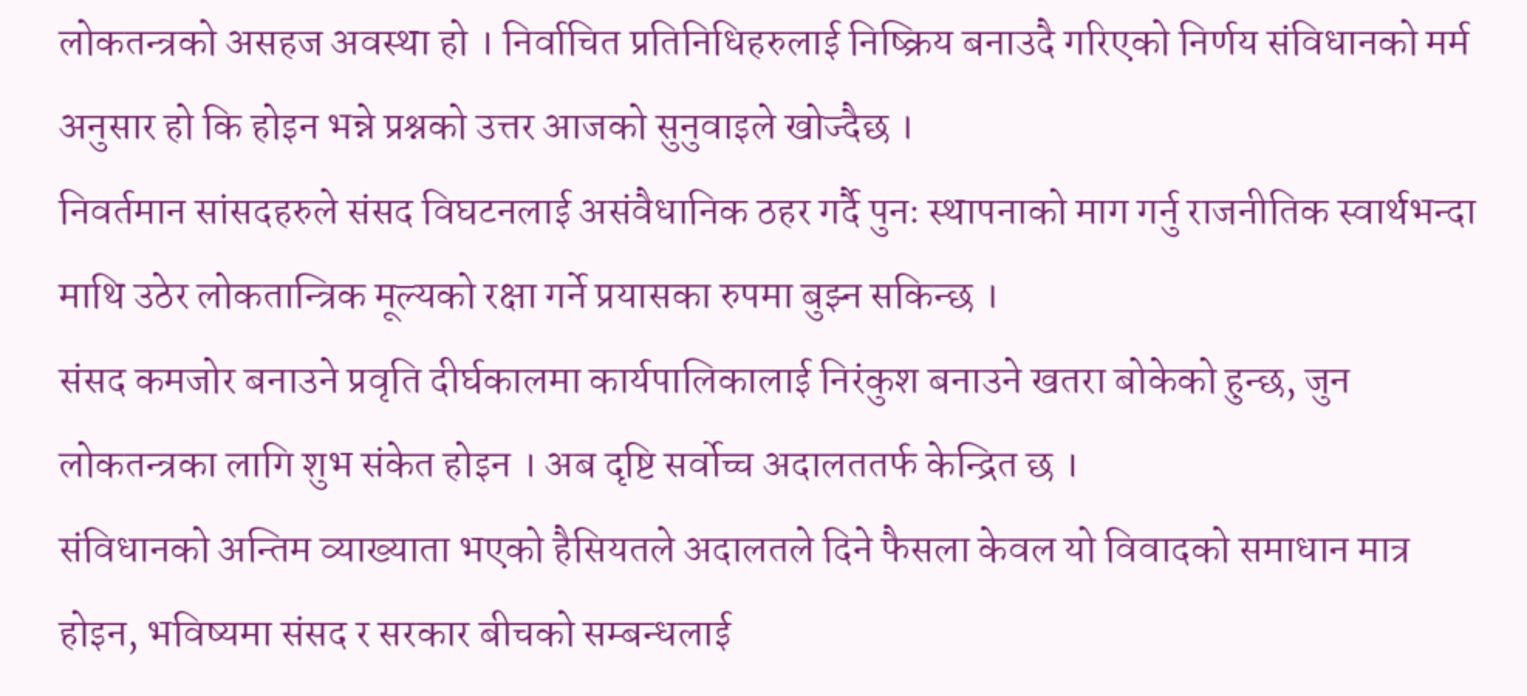लोकतन्त्रको असहज अवस्था हो । निर्वाचित प्रतिनिधिहरुलाई निष्क्रिय बनाउदै गरिएको निर्णय संविधानको मर्म अनुसार हो कि होइन भन्ने प्रश्नको उत्तर आजको सुनुवाइले खोज्दैछ ।
निवर्तमान सांसदहरुले संसद विघटनलाई असंवैधानिक ठहर गर्दै पुनः स्थापनाको माग गर्नु राजनीतिक स्वार्थभन्दा माथि उठेर लोकतान्त्रिक मूल्यको रक्षा गर्ने प्रयासका रुपमा बुझ्न सकिन्छ ।
संसद कमजोर बनाउने प्रवृति दीर्घकालमा कार्यपालिकालाई निरंकुश बनाउने खतरा बोकेको हुन्छ, जुन लोकतन्त्रका लागि शुभ संकेत होइन । अब दृष्टि सर्वोच्च अदालततर्फ केन्द्रित छ ।
संविधानको अन्तिम व्याख्याता भएको हैसियतले अदालतले दिने फैसला केवल यो विवादको समाधान मात्र होइन, भविष्यमा संसद र सरकार बीचको सम्बन्धलाई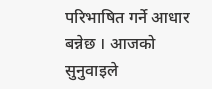परिभाषित गर्ने आधार बन्नेछ । आजको सुनुवाइले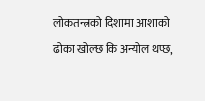लोकतन्त्रको दिशामा आशाको ढोका खोल्छ कि अन्योल थप्छ,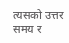त्यसको उत्तर समय र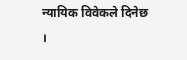न्यायिक विवेकले दिनेछ ।